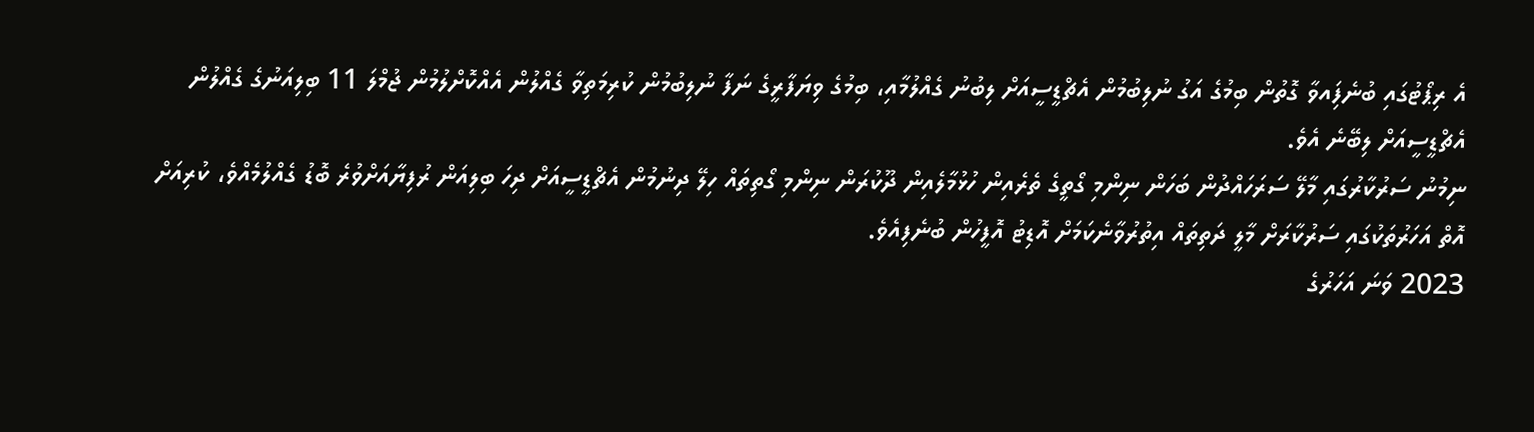އެ ރިޕޯޓުގައި ބުނެފަިއވާ ގޮތުން ބިމުގެ އަގު ނުލިބުމުން އެޗްޑީސީއަށް ލިބުނު ގެއްލުމާއި، ބިމުގެ ވިޔަފާރީގެ ނަފާ ނުލިބުމުން ކުރިމަތިވާ ގެއްލުން އެއްކޮށްލުމުން ޖުމްލަ 11 ބިލިއަނުގެ ގެއްލުން އެޗްޑީސީއަށް ލިބޭނެ އެވެ.
ނިމުނު ސަރުކާރުގައި މާލޭ ސަރަހައްދުން ބަހަން ނިންމި ގޯތީގެ ތެރެއިން ހުޅުމާލެއިން ދޫކުރަން ނިންމި ގޯތިތައް ހިލޭ ދިނުމުން އެޗްޑީސީއަށް ދިހަ ބިލިއަން ރުފިޔާއަށްވުރެ ބޮޑު ގެއްލުމެއްވެ، ކުރިއަށް އޮތް އަހަރުތަކުގައި ސަރުކާރަށް މާލީ ދަތިތައް އިތުރުވާނެކަމަށް އޮޑިޓު އޮފީހުން ބުނެފިއެވެ.
2023 ވަނަ އަހަރުގެ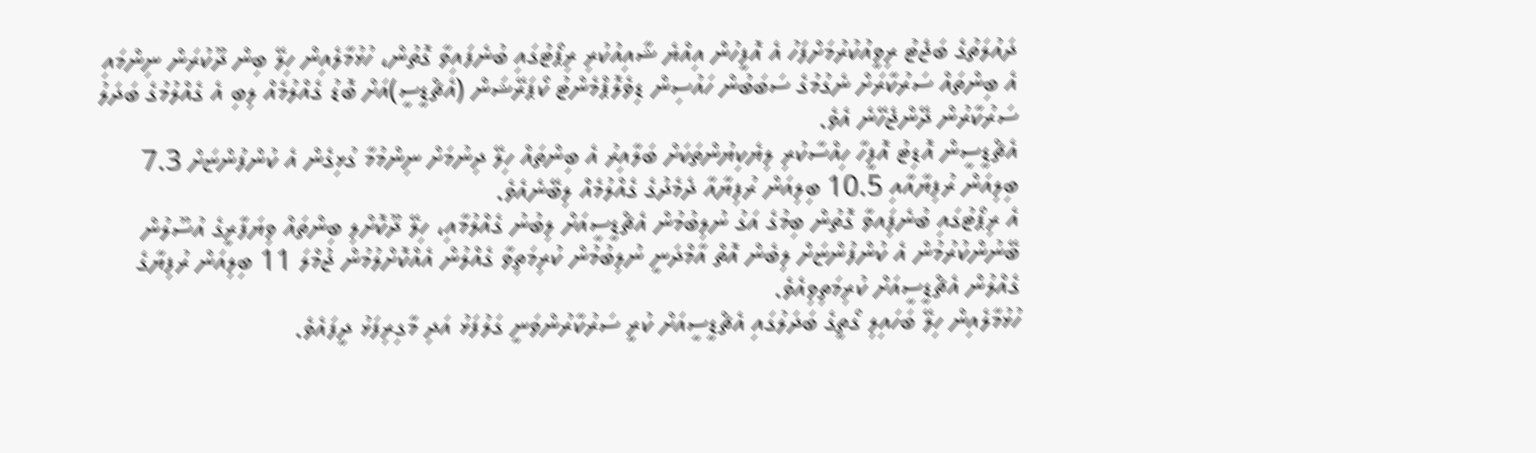ދައުލަތުގެ ބަޖެޓު ރިވީއުކުރުމަށްފަހު އެ އޮފީހުން އިއްޔެ ޝާއިއުކުރި ރިޕޯޓުގައި ބުނެފައިވާ ގޮތުން، ހުޅުމާލެއިން ހިލޭ ބިން ދޫކުރަން ނިންމައި އެ ބިންތައް ސަރުކާރަށް ނެގުމުގެ ސަބަބުން ހައުސިން ޑިވެލޮޕްމެންޓު ކޯޕަރޭޝަން (އެޗްޑީސީ)އަށް ބޮޑު ގެއްލުމެއް ލިބި އެ ގެއްލުމުގެ ބަދަލު ސަރުކާރުން ދޭންޖެހޭނެ އެވެ.
އެޗްޑީސީން އޮޑިޓު އޮފީހާ ހިއްސާކުރި ލިޔެކިޔުންތަކަށް ބަލާއިރު އެ ބިންތައް ހިލޭ ދިނުމަށް ނިންމުމާ ގުޅިގެން އެ ކުންފުންޏަށް 7.3 ބިލިއަން ރުފިޔާއާއި 10.5 ބިލިއަން ރުފިޔާއާ ދެމެދުގެ ގެއްލުމެއް ލިބޭނެއެވެ.
އެ ރިޕޯޓުގައި ބުނެފަިއވާ ގޮތުން ބިމުގެ އަގު ނުލިބުމުން އެޗްޑީސީއަށް ލިބުނު ގެއްލުމާއި، ހިލޭ ދޫކޮށްލި ބިންތައް ވިޔަފާރީގެ އުސޫލުން ބޭނުންކުރުމުން އެ ކުންފުންޏަށް ލިބެން އޮތް އާމްދަނީ ނުލިބުމުން ކުރިމަތިވާ ގެއްލުން އެއްކޮށްލުމުން ޖުމްލަ 11 ބިލިއަން ރުފިޔާގެ ގެއްލުން އެޗްޑީސީއަށް ކުރިމަތިވިއެވެ.
ހުޅުމާލެއިން ހިލޭ ބަހައިލި ގޯތީގެ ބަދަލުގައި އެޗްޑީސީއަށް ކުރީ ސަރުކާރުންވަނީ ގަލުފަޅު އަދި މާގިރިފަޅު ދީފައެވެ.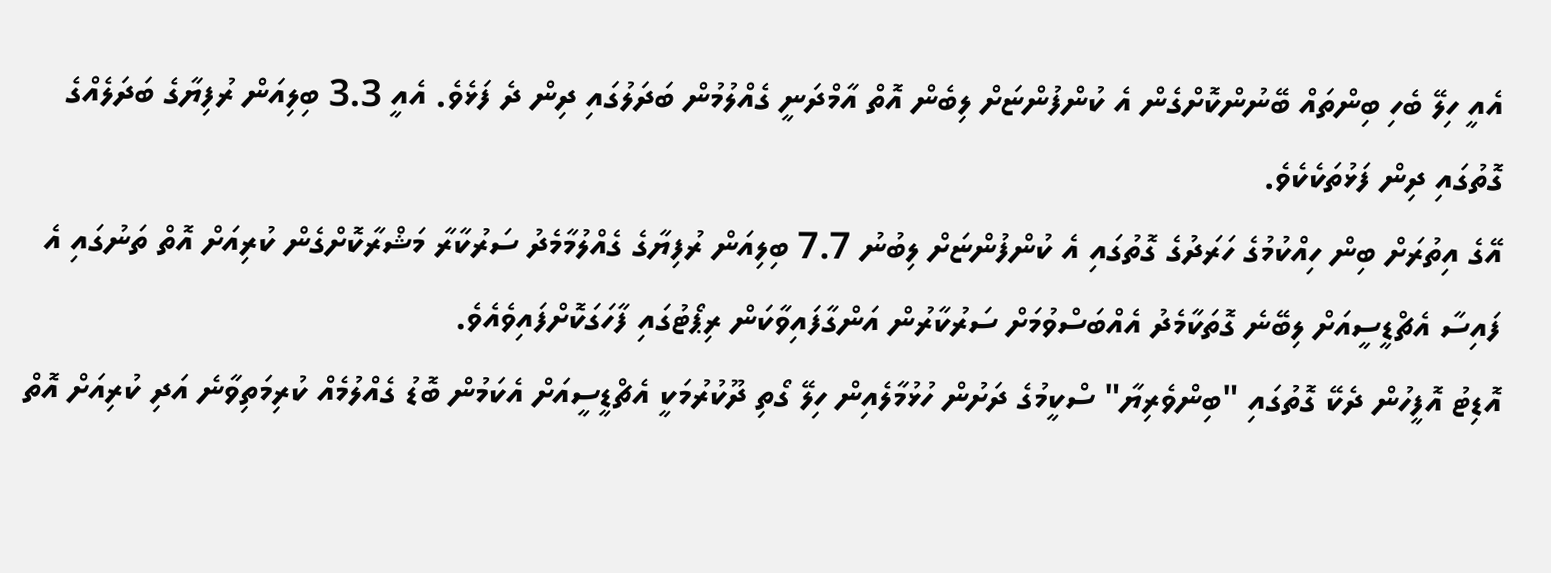އެއީ ހިލޭ ބެހި ބިންތައް ބޭނުންކޮށްގެން އެ ކުންފުންޏަށް ލިބެން އޮތް އާމްދަނީ ގެއްލުމުން ބަދަލުގައި ދިން ދެ ފަޅެވެ. އެއީ 3.3 ބިލިއަން ރުފިޔާގެ ބަދަލެއްގެ ގޮތުގައި ދިން ފަޅުތަކެކެވެ.
އޭގެ އިތުރަށް ބިން ހިއްކުމުގެ ހަރަދުގެ ގޮތުގައި އެ ކުންފުންޏަށް ލިބުނު 7.7 ބިލިއަން ރުފިޔާގެ ގެއްލުމާމެދު ސަރުކާރާ މަޝްރާކޮށްގެން ކުރިއަށް އޮތް ތަނުގައި އެ ފައިސާ އެޗްޑީސީއަށް ލިބޭނެ ގޮތަކާމެދު އެއްބަސްވުމަށް ސަރުކާރުން އަންގާފައިވާކަން ރިޕޯޓުގައި ފާހަގަކޮށްފައިވެއެވެ.
އޮޑިޓު އޮފީހުން ދެކޭ ގޮތުގައި "ބިންވެރިޔާ" ސްކީމުގެ ދަށުން ހުޅުމާލެއިން ހިލޭ ގޯތި ދޫކުރުމަކީ އެޗްޑީސީއަށް އެކަމުން ބޮޑު ގެއްލުމެއް ކުރިމަތިވާނެ އަދި ކުރިއަށް އޮތް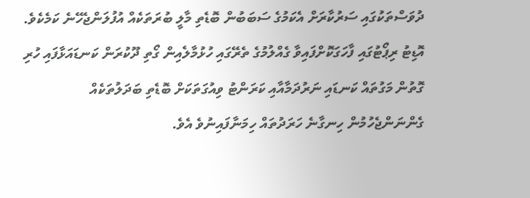ދުވަސްތަކުގައި ސަރުކާރަށް އެކަމުގެ ސަބަބުން ބޮޑެތި މާލީ ބުރަތަކެއް އުފުލަންޖެހޭނެ ކަމެކެވެ.
އޮޑިޓު ރިޕޯޓުގައި ފާހަގަކޮށްފައިވާ ގެއްލުމުގެ ތެރޭގައި ހުޅުމާލެއިން ގޯތި ދޫކުރަން ކަނޑައަޅާފައި ހުރި ގޮތުން މަގުތައް ކަނޑައި ނަރުދަމާއާއި ކަރަންޓު ވިއުގަތަކަށް ބޮޑެތި ބަދަލުތަކެއް ގެންނަންޖެހުމުން ހިނގާނެ ހަރަދުތައް ހިމަނާފައިނުވެ އެވެ.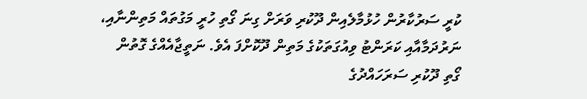ކުރީ ސަރުކާރުން ހުޅުމާލެއިން ދޫކުރި ވަރަށް ގިނަ ގޯތި ހުރީ މަގުތައް މަތިންނާއި، ނަރުދަމާއާއި ކަރަންޓު ވިއުގަތަކުގެ މަތިން ދޫކޮށްފަ އެވެ. ނަތީޖާއެއްގެ ގޮތުން ގޯތި ދޫކުރި ސަރަހައްދުގެ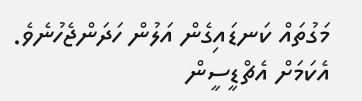މަގުތައް ކަނޑައިގެން އަލުން ހަދަންޖެހުނެވެ. އެކަމަށް އެޗްޑީސީން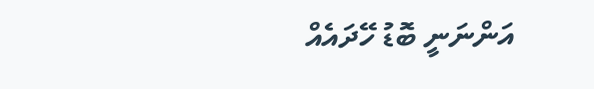އަންނަނީ ބޮޑު ހޭދައެއް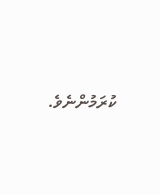ކުރަމުންނެވެ.